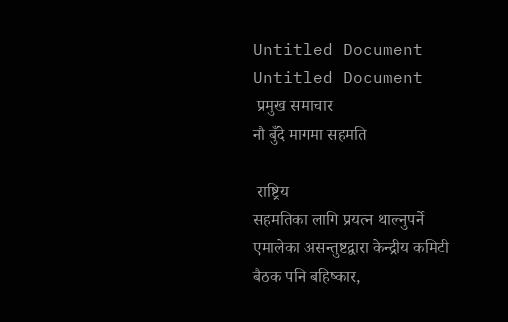Untitled Document
Untitled Document
 प्रमुख समाचार
नौ बुँदे मागमा सहमति

 राष्ट्रिय
सहमतिका लागि प्रयत्न थाल्नुपर्ने
एमालेका असन्तुष्टद्वारा केन्द्रीय कमिटी बैठक पनि बहिष्कार,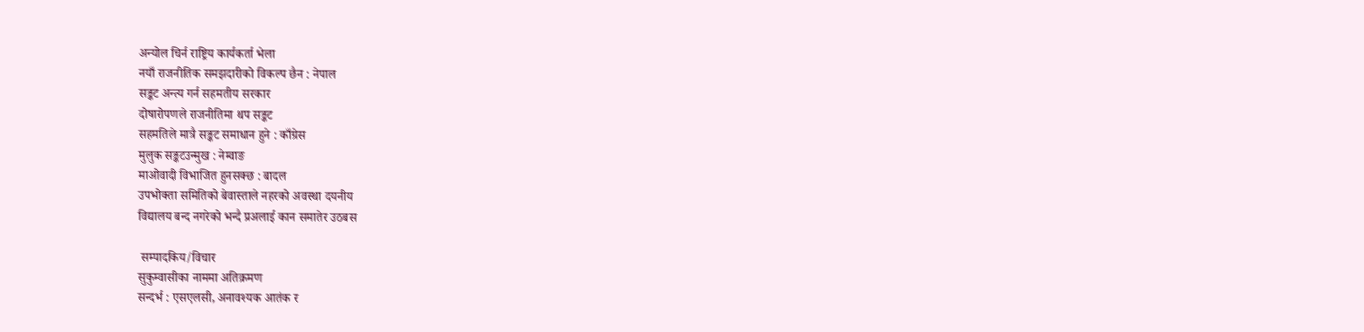अन्योल चिर्न राष्ट्रिय कार्यकर्ता भेला
नयाँ राजनीतिक समझदारीको विकल्प छैन : नेपाल
सङ्कट अन्त्य गर्न सहमतीय सरकार
दोषारोपणले राजनीतिमा थप सङ्कट
सहमतिले मात्रै सङ्कट समाधान हुने : काँग्रेस
मुलुक सङ्कटउन्मुख : नेम्वाङ
माओवादी विभाजित हुनसक्छ : बादल
उपभोक्ता समितिको बेवास्ताले नहरको अवस्था दयनीय
विद्यालय बन्द नगरेको भन्दै प्रअलाई कान समातेर उठबस

 सम्पादकिय/विचार
सुकुम्वासीका नाममा अतिक्रमण
सन्दर्भ : एसएलसी, अनावश्यक आतंक र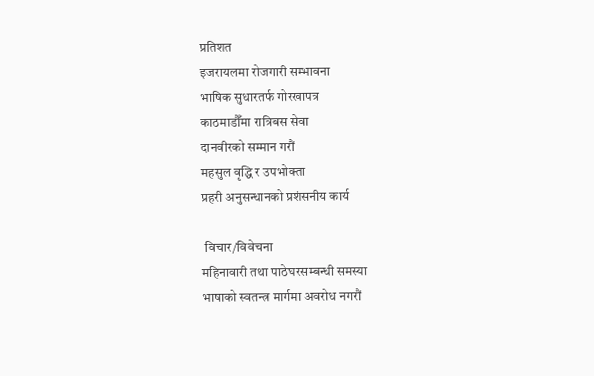प्रतिशत
इजरायलमा रोजगारी सम्भावना
भाषिक सुधारतर्फ गोरखापत्र
काठमाडौँमा रात्रिबस सेवा
दानवीरको सम्मान गरौं
महसुल वृद्धि र उपभोक्ता
प्रहरी अनुसन्धानको प्रशंसनीय कार्य

 विचार/विवेचना
महिनावारी तथा पाठेघरसम्बन्धी समस्या
भाषाको स्वतन्त्र मार्गमा अवरोध नगरौं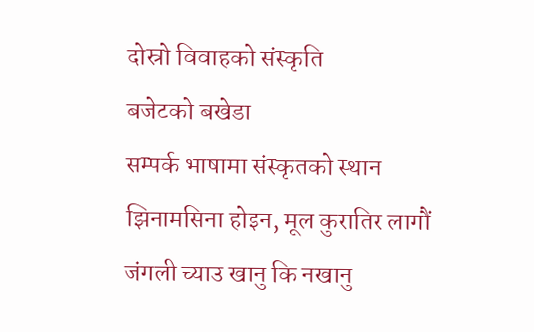दोस्रो विवाहको संस्कृति
बजेटको बखेडा
सम्पर्क भाषामा संस्कृतको स्थान
झिनामसिना होइन, मूल कुरातिर लागौं
जंगली च्याउ खानु कि नखानु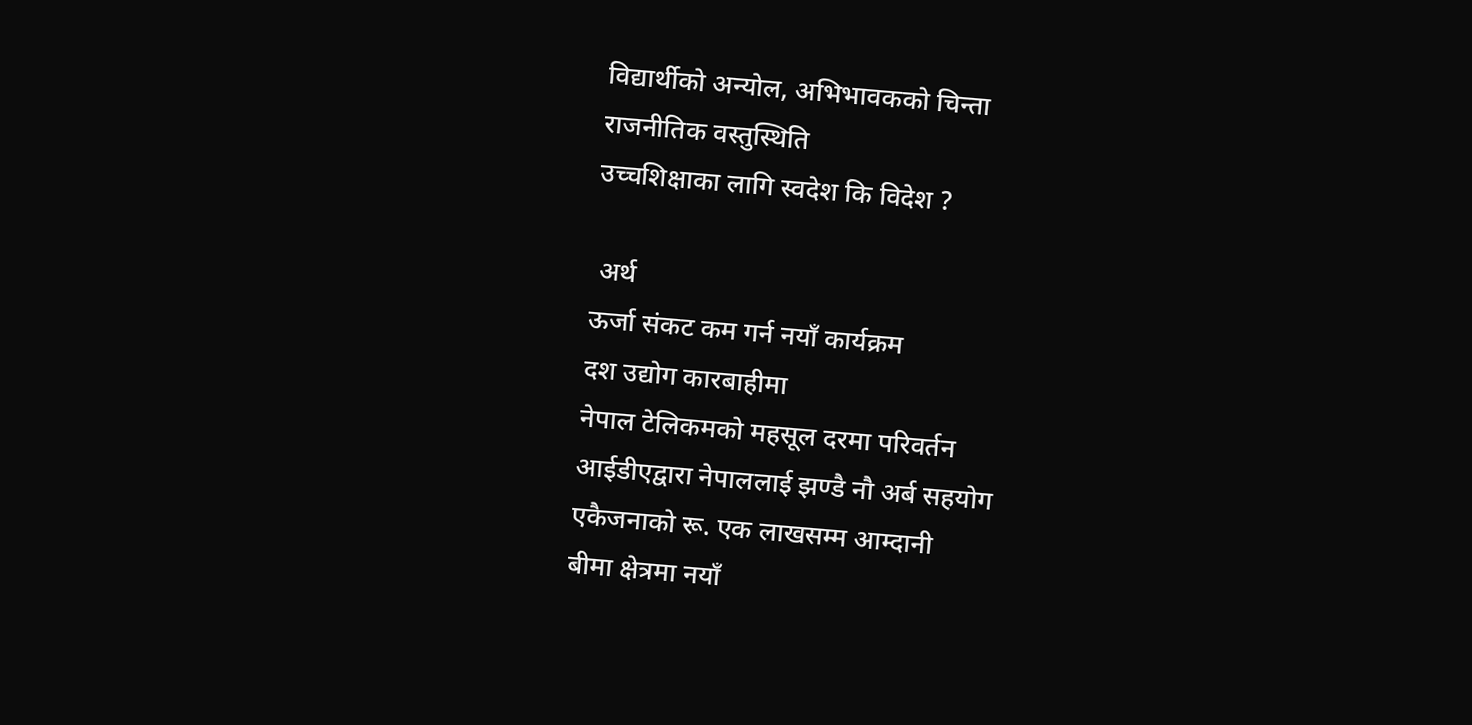विद्यार्थीको अन्योल, अभिभावकको चिन्ता
राजनीतिक वस्तुस्थिति
उच्चशिक्षाका लागि स्वदेश कि विदेश ?

 अर्थ
ऊर्जा संकट कम गर्न नयाँ कार्यक्रम
दश उद्योग कारबाहीमा
नेपाल टेलिकमको महसूल दरमा परिवर्तन
आईडीएद्वारा नेपाललाई झण्डै नौ अर्ब सहयोग
एकैजनाको रू. एक लाखसम्म आम्दानी
बीमा क्षेत्रमा नयाँ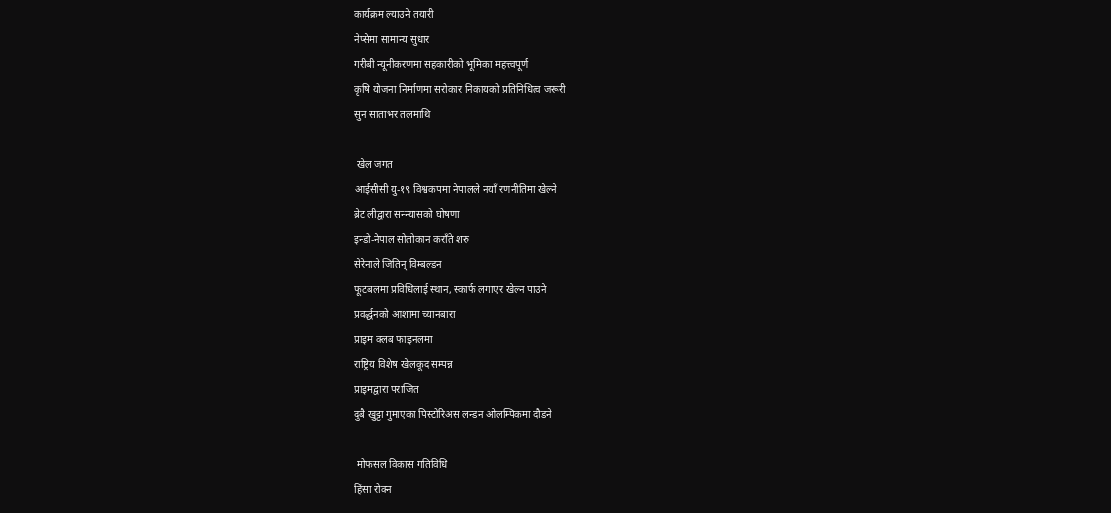कार्यक्रम ल्याउने तयारी
नेप्सेमा सामान्य सुधार
गरीबी न्यूनीकरणमा सहकारीको भूमिका महत्त्वपूर्ण
कृषि योजना निर्माणमा सरोकार निकायको प्रतिनिधित्व जरूरी
सुन साताभर तलमाथि

 खेल जगत
आईसीसी यु-१९ विश्वकपमा नेपालले नयाँ रणनीतिमा खेल्ने
ब्रेट लीद्वारा सन्न्यासको घोषणा
इन्डो-नेपाल सोतोकान कराँते शरु
सेरेनाले जितिन् विम्बल्डन
फूटबलमा प्रविधिलाई स्थान, स्कार्फ लगाएर खेल्न पाउने
प्रवर्द्धनको आशामा च्यानबारा
प्राइम क्लब फाइनलमा
राष्ट्रिय विशेष खेलकूद सम्पन्न
प्राइमद्वारा पराजित
दुबै खुट्टा गुमाएका पिस्टोरिअस लन्डन ओलम्पिकमा दौडने

 मोफसल विकास गतिविधि
हिंसा रोक्न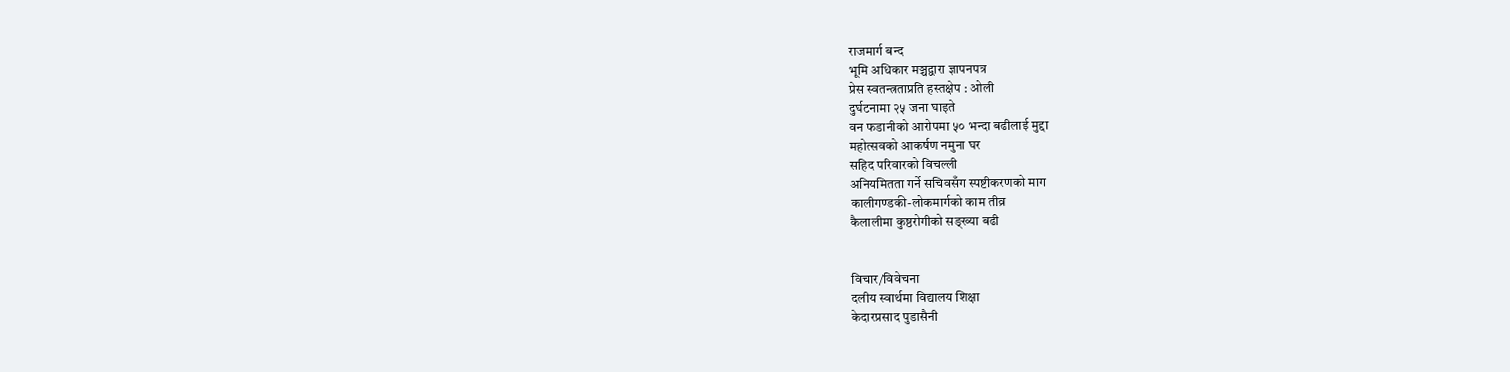राजमार्ग बन्द
भूमि अधिकार मञ्चद्वारा ज्ञापनपत्र
प्रेस स्वतन्त्रताप्रति हस्तक्षेप : ओली
दुर्घटनामा २५ जना घाइते
वन फडानीको आरोपमा ५० भन्दा बढीलाई मुद्दा
महोत्सवको आकर्षण नमुना घर
सहिद परिवारको विचल्ली
अनियमितता गर्ने सचिवसँग स्पष्टीकरणको माग
कालीगण्डकी-लोकमार्गको काम तीव्र
कैलालीमा कुष्ठरोगीको सङ्ख्या बढी


विचार/विवेचना
दलीय स्वार्थमा विद्यालय शिक्षा
केदारप्रसाद पुडासैनी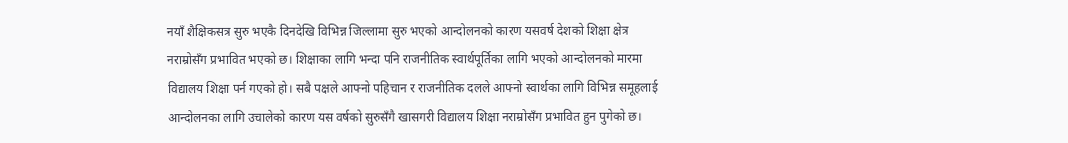नयाँ शैक्षिकसत्र सुरु भएकै दिनदेखि विभिन्न जिल्लामा सुरु भएको आन्दोलनको कारण यसवर्ष देशको शिक्षा क्षेत्र नराम्रोसँग प्रभावित भएको छ। शिक्षाका लागि भन्दा पनि राजनीतिक स्वार्थपूर्तिका लागि भएको आन्दोलनको मारमा विद्यालय शिक्षा पर्न गएको हो। सबै पक्षले आफ्नो पहिचान र राजनीतिक दलले आफ्नो स्वार्थका लागि विभिन्न समूहलाई आन्दोलनका लागि उचालेको कारण यस वर्षको सुरुसँगै खासगरी विद्यालय शिक्षा नराम्रोसँग प्रभावित हुन पुगेको छ।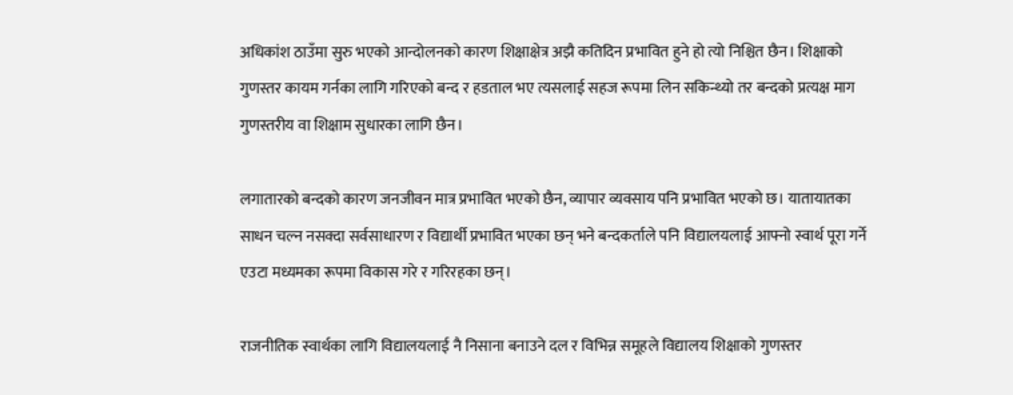अधिकांश ठाउँमा सुरु भएको आन्दोलनको कारण शिक्षाक्षेत्र अझै कतिदिन प्रभावित हुने हो त्यो निश्चित छैन। शिक्षाको गुणस्तर कायम गर्नका लागि गरिएको बन्द र हडताल भए त्यसलाई सहज रूपमा लिन सकिन्थ्यो तर बन्दको प्रत्यक्ष माग गुणस्तरीय वा शिक्षाम सुधारका लागि छैन।

लगातारको बन्दको कारण जनजीवन मात्र प्रभावित भएको छैन, व्यापार व्यवसाय पनि प्रभावित भएको छ। यातायातका साधन चल्न नसक्दा सर्वसाधारण र विद्यार्थी प्रभावित भएका छन् भने बन्दकर्ताले पनि विद्यालयलाई आफ्नो स्वार्थ पूरा गर्ने एउटा मध्यमका रूपमा विकास गरे र गरिरहका छन्।

राजनीतिक स्वार्थका लागि विद्यालयलाई नै निसाना बनाउने दल र विभिन्न समूहले विद्यालय शिक्षाको गुणस्तर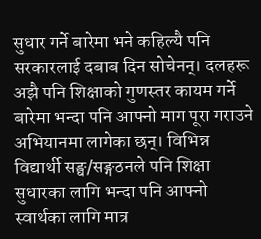सुधार गर्ने बारेमा भने कहिल्यै पनि सरकारलाई दबाब दिन सोचेनन्। दलहरू अझै पनि शिक्षाको गुणस्तर कायम गर्ने बारेमा भन्दा पनि आफ्नो माग पूरा गराउने अभियानमा लागेका छन्। विभिन्न विद्यार्थी सङ्घ/सङ्गठनले पनि शिक्षा सुधारका लागि भन्दा पनि आफ्नो स्वार्थका लागि मात्र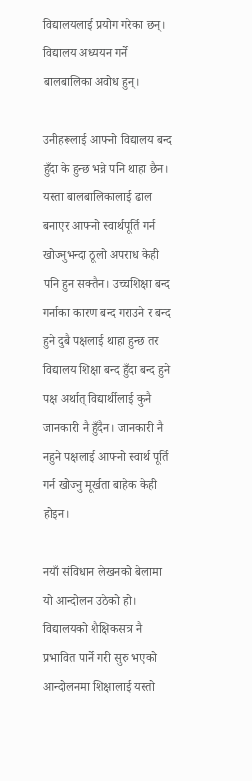विद्यालयलाई प्रयोग गरेका छन्। विद्यालय अध्ययन गर्ने बालबालिका अवोध हुन्।

उनीहरूलाई आफ्नो विद्यालय बन्द हुँदा के हुन्छ भन्ने पनि थाहा छैन। यस्ता बालबालिकालाई ढाल बनाएर आफ्नो स्वार्थपूर्ति गर्न खोज्नुभन्दा ठूलो अपराध केही पनि हुन सक्तैन। उच्चशिक्षा बन्द गर्नाका कारण बन्द गराउने र बन्द हुने दुबै पक्षलाई थाहा हुन्छ तर विद्यालय शिक्षा बन्द हुँदा बन्द हुने पक्ष अर्थात् विद्यार्थीलाई कुनै जानकारी नै हुँदैन। जानकारी नै नहुने पक्षलाई आफ्नो स्वार्थ पूर्ति गर्न खोज्नु मूर्खता बाहेक केही होइन।

नयाँ संविधान लेखनको बेलामा यो आन्दोलन उठेको हो। विद्यालयको शैक्षिकसत्र नै प्रभावित पार्ने गरी सुरु भएको आन्दोलनमा शिक्षालाई यस्तो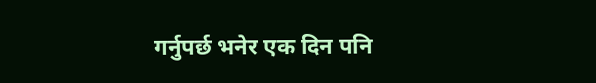गर्नुपर्छ भनेर एक दिन पनि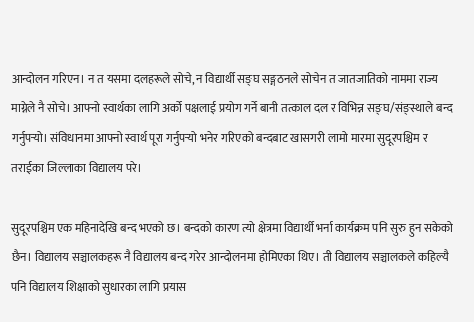आन्दोलन गरिएन। न त यसमा दलहरूले सोचे, न विद्यार्थी सङ्घ सङ्गठनले सोचेन त जातजातिको नाममा राज्य माग्नेले नै सोचे। आफ्नो स्वार्थका लागि अर्को पक्षलाई प्रयोग गर्ने बानी तत्काल दल र विभिन्न सङ्घ/संङ्स्थाले बन्द गर्नुपर्‍यो। संविधानमा आफ्नो स्वार्थ पूरा गर्नुपर्‍यो भनेर गरिएको बन्दबाट खासगरी लामो मारमा सुदूरपश्चिम र तराईका जिल्लाका विद्यालय परे।

सुदूरपश्चिम एक महिनादेखि बन्द भएको छ। बन्दको कारण त्यो क्षेत्रमा विद्यार्थी भर्ना कार्यक्रम पनि सुरु हुन सकेको छैन। विद्यालय सञ्चालकहरू नै विद्यालय बन्द गरेर आन्दोलनमा होमिएका थिए। ती विद्यालय सञ्चालकले कहिल्यै पनि विद्यालय शिक्षाको सुधारका लागि प्रयास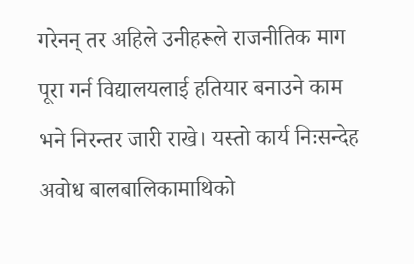गरेनन् तर अहिले उनीहरूले राजनीतिक माग पूरा गर्न विद्यालयलाई हतियार बनाउने काम भने निरन्तर जारी राखे। यस्तो कार्य निःसन्देह अवोध बालबालिकामाथिको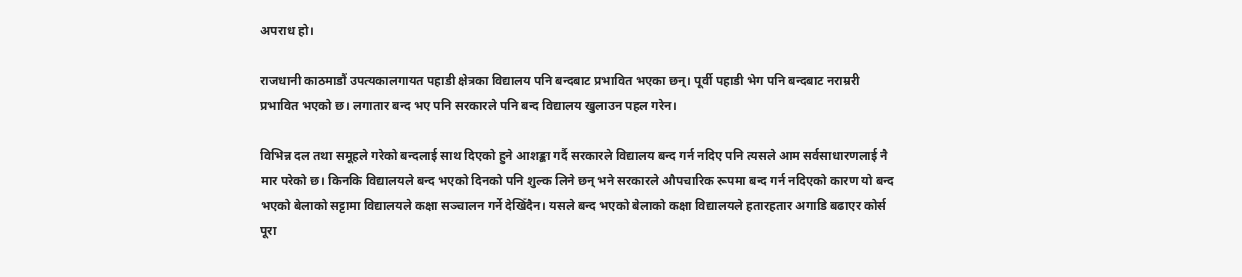अपराध हो।

राजधानी काठमाडौं उपत्यकालगायत पहाडी क्षेत्रका विद्यालय पनि बन्दबाट प्रभावित भएका छन्। पूर्वी पहाडी भेग पनि बन्दबाट नराम्ररी प्रभावित भएको छ। लगातार बन्द भए पनि सरकारले पनि बन्द विद्यालय खुलाउन पहल गरेन।

विभिन्न दल तथा समूहले गरेको बन्दलाई साथ दिएको हुने आशङ्का गर्दै सरकारले विद्यालय बन्द गर्न नदिए पनि त्यसले आम सर्वसाधारणलाई नै मार परेको छ। किनकि विद्यालयले बन्द भएको दिनको पनि शुल्क लिने छन् भने सरकारले औपचारिक रूपमा बन्द गर्न नदिएको कारण यो बन्द भएको बेलाको सट्टामा विद्यालयले कक्षा सञ्चालन गर्ने देखिँदैन। यसले बन्द भएको बेलाको कक्षा विद्यालयले हतारहतार अगाडि बढाएर कोर्स पूरा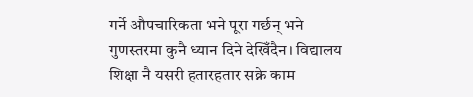गर्ने औपचारिकता भने पूरा गर्छन् भने गुणस्तरमा कुनै ध्यान दिने देखिँदैन। विद्यालय शिक्षा नै यसरी हतारहतार सक्ने काम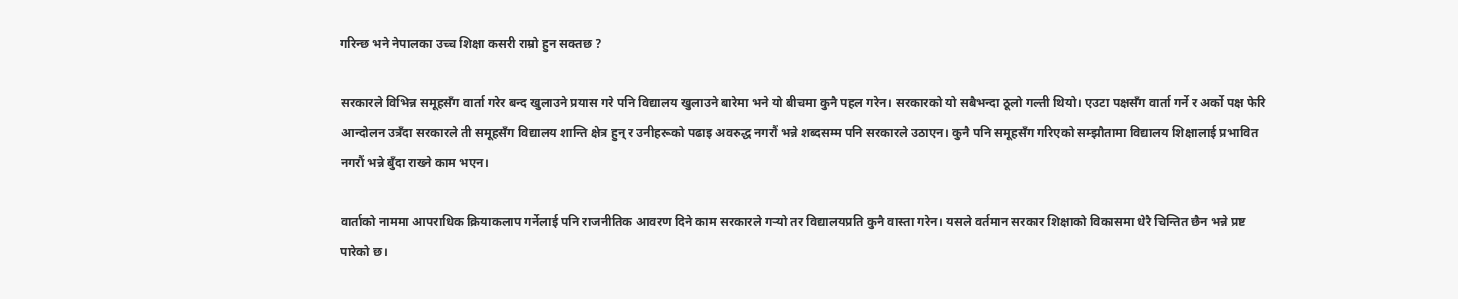गरिन्छ भने नेपालका उच्च शिक्षा कसरी राम्रो हुन सक्तछ ?

सरकारले विभिन्न समूहसँग वार्ता गरेर बन्द खुलाउने प्रयास गरे पनि विद्यालय खुलाउने बारेमा भने यो बीचमा कुनै पहल गरेन। सरकारको यो सबैभन्दा ठूलो गल्ती थियो। एउटा पक्षसँग वार्ता गर्ने र अर्को पक्ष फेरि आन्दोलन उत्रँदा सरकारले ती समूहसँग विद्यालय शान्ति क्षेत्र हुन् र उनीहरूको पढाइ अवरुद्ध नगरौं भन्ने शब्दसम्म पनि सरकारले उठाएन। कुनै पनि समूहसँग गरिएको सम्झौतामा विद्यालय शिक्षालाई प्रभावित नगरौं भन्ने बुँदा राख्ने काम भएन।

वार्ताको नाममा आपराधिक क्रियाकलाप गर्नेलाई पनि राजनीतिक आवरण दिने काम सरकारले गर्‍यो तर विद्यालयप्रति कुनै वास्ता गरेन। यसले वर्तमान सरकार शिक्षाको विकासमा धेरै चिन्तित छैन भन्ने प्रष्ट पारेको छ।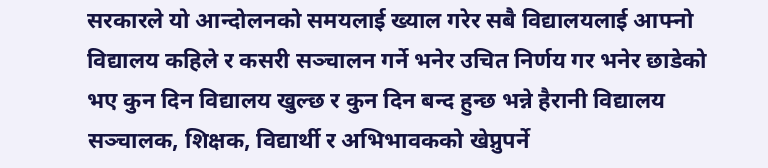सरकारले यो आन्दोलनको समयलाई ख्याल गरेर सबै विद्यालयलाई आफ्नो विद्यालय कहिले र कसरी सञ्चालन गर्ने भनेर उचित निर्णय गर भनेर छाडेको भए कुन दिन विद्यालय खुल्छ र कुन दिन बन्द हुन्छ भन्ने हैरानी विद्यालय सञ्चालक, शिक्षक, विद्यार्थी र अभिभावकको खेप्नुपर्ने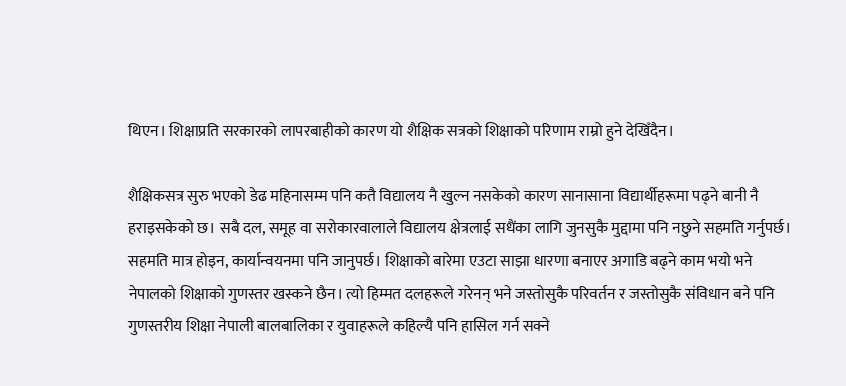थिएन। शिक्षाप्रति सरकारको लापरबाहीको कारण यो शैक्षिक सत्रको शिक्षाको परिणाम राम्रो हुने देखिँदैन।

शैक्षिकसत्र सुरु भएको डेढ महिनासम्म पनि कतै विद्यालय नै खुल्न नसकेको कारण सानासाना विद्यार्थीहरूमा पढ्ने बानी नै हराइसकेको छ। सबै दल, समूह वा सरोकारवालाले विद्यालय क्षेत्रलाई सधैंका लागि जुनसुकै मुद्दामा पनि नछुने सहमति गर्नुपर्छ। सहमति मात्र होइन, कार्यान्वयनमा पनि जानुपर्छ। शिक्षाको बारेमा एउटा साझा धारणा बनाएर अगाडि बढ्ने काम भयो भने नेपालको शिक्षाको गुणस्तर खस्कने छैन। त्यो हिम्मत दलहरूले गरेनन् भने जस्तोसुकै परिवर्तन र जस्तोसुकै संविधान बने पनि गुणस्तरीय शिक्षा नेपाली बालबालिका र युवाहरूले कहिल्यै पनि हासिल गर्न सक्ने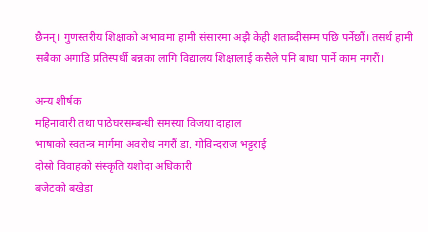छैनन्। गुणस्तरीय शिक्षाको अभावमा हामी संसारमा अझै केही शताब्दीसम्म पछि पर्नेछौं। तसर्थ हामी सबैका अगाडि प्रतिस्पर्धी बन्नका लागि विद्यालय शिक्षालाई कसैले पनि बाधा पार्ने काम नगरौं।

अन्य शीर्षक
महिनावारी तथा पाठेघरसम्बन्धी समस्या विजया दाहाल
भाषाको स्वतन्त्र मार्गमा अवरोध नगरौं डा. गोविन्दराज भट्टराई
दोस्रो विवाहको संस्कृति यशोदा अधिकारी
बजेटको बखेडा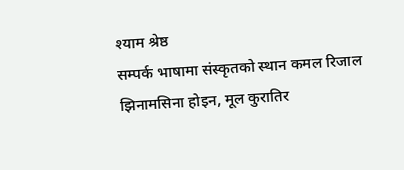श्याम श्रेष्ठ
सम्पर्क भाषामा संस्कृतको स्थान कमल रिजाल
झिनामसिना होइन, मूल कुरातिर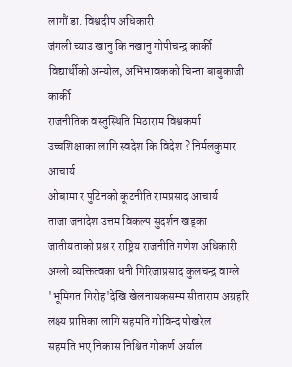लागौं डा. विश्वदीप अधिकारी
जंगली च्याउ खानु कि नखानु गोपीचन्द्र कार्की
विद्यार्थीको अन्योल, अभिभावकको चिन्ता बाबुकाजी कार्की
राजनीतिक वस्तुस्थिति मिठाराम विश्वकर्मा
उच्चशिक्षाका लागि स्वदेश कि विदेश ? निर्मलकुमार आचार्य
ओबामा र पुटिनको कूटनीति रामप्रसाद आचार्य
ताजा जनादेश उत्तम विकल्प सुदर्शन खड्का
जातीयताको प्रश्न र राष्ट्रिय राजनीति गणेश अधिकारी
अग्लो व्यक्तित्वका धनी गिरिजाप्रसाद कुलचन्द्र वाग्ले
'भूमिगत गिरोह'देखि खेलनायकसम्म सीताराम अग्रहरि
लक्ष्य प्राप्तिका लागि सहमति गोविन्द पोखरेल
सहमति भए निकास निश्चित गोकर्ण अर्याल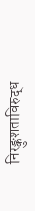निरङ्कुशताविरुद्ध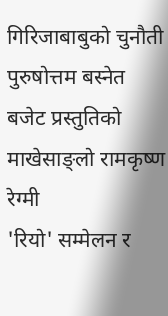गिरिजाबाबुको चुनौती पुरुषोत्तम बस्नेत
बजेट प्रस्तुतिको माखेसाङ्लो रामकृष्ण रेग्मी
'रियो' सम्मेलन र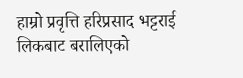हाम्रो प्रवृत्ति हरिप्रसाद भट्टराई
लिकबाट बरालिएको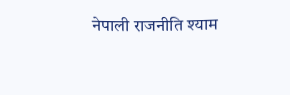नेपाली राजनीति श्याम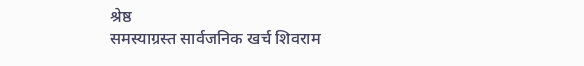श्रेष्ठ
समस्याग्रस्त सार्वजनिक खर्च शिवराम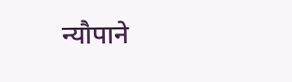न्यौपाने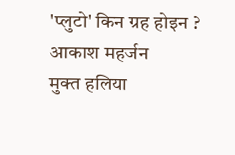'प्लुटो' किन ग्रह होइन ? आकाश महर्जन
मुक्त हलिया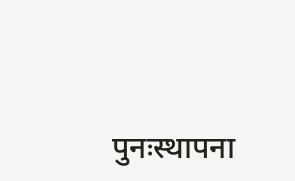पुनःस्थापना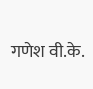गणेश वी.के.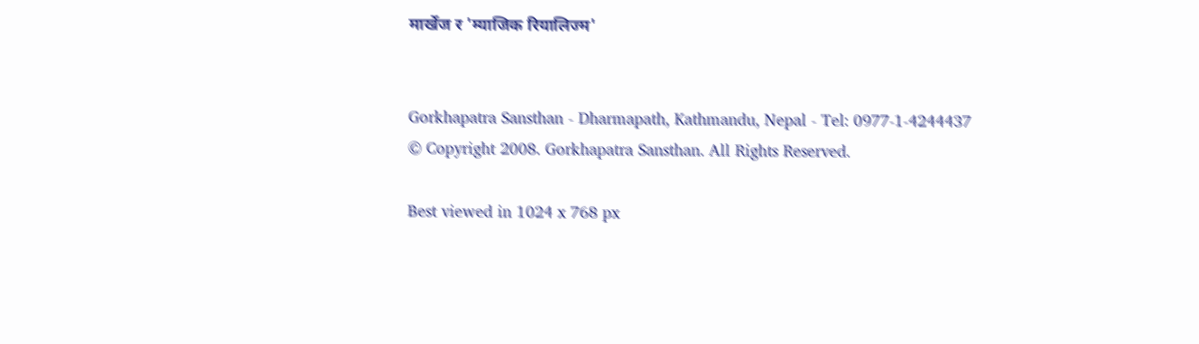मार्खेज र 'म्याजिक रियालिज्म'


Gorkhapatra Sansthan - Dharmapath, Kathmandu, Nepal - Tel: 0977-1-4244437
© Copyright 2008. Gorkhapatra Sansthan. All Rights Reserved.

Best viewed in 1024 x 768 px